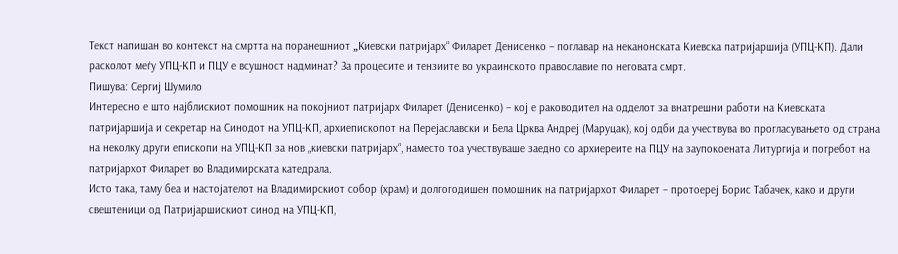Текст напишан во контекст на смртта на поранешниот „Kиевски патријарх“ Филарет Денисенко – поглавар на неканонската Киевска патријаршија (УПЦ-КП). Дали расколот меѓу УПЦ-КП и ПЦУ е всушност надминат? За процесите и тензиите во украинското православие по неговата смрт.
Пишува: Сергиј Шумило
Интересно е што најблискиот помошник на покојниот патријарх Филарет (Денисенко) – кој е раководител на одделот за внатрешни работи на Киевската патријаршија и секретар на Синодот на УПЦ-КП, архиепископот на Перејаславски и Бела Црква Андреј (Маруцак), кој одби да учествува во прогласувањето од страна на неколку други епископи на УПЦ-КП за нов „киевски патријарх“, наместо тоа учествуваше заедно со архиереите на ПЦУ на заупокоената Литургија и погребот на патријархот Филарет во Владимирската катедрала.
Исто така, таму беа и настојателот на Владимирскиот собор (храм) и долгогодишен помошник на патријархот Филарет – протоереј Борис Табачек, како и други свештеници од Патријаршискиот синод на УПЦ-КП,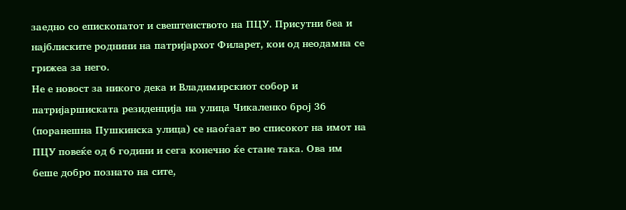заедно со епископатот и свештенството на ПЦУ. Присутни беа и најблиските роднини на патријархот Филарет, кои од неодамна се грижеа за него.
Не е новост за никого дека и Владимирскиот собор и патријаршиската резиденција на улица Чикаленко број 36 (поранешна Пушкинска улица) се наоѓаат во списокот на имот на ПЦУ повеќе од 6 години и сега конечно ќе стане така. Ова им беше добро познато на сите,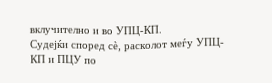вклучително и во УПЦ-КП.
Судејќи според сè, расколот меѓу УПЦ-КП и ПЦУ по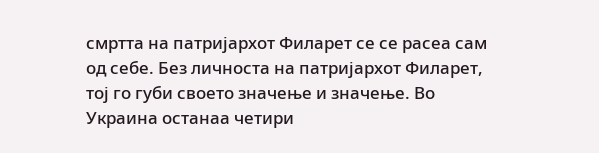смртта на патријархот Филарет се се расеа сам од себе. Без личноста на патријархот Филарет, тој го губи своето значење и значење. Во Украина останаа четири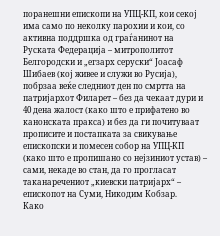поранешни епископи на УПЦ-КП, кои секој има само по неколку парохии и кои, со активна поддршка од граѓанинот на Руската Федерација – митрополитот Белгородски и „егзарх серуски“ Јоасаф Шибаев (кој живее и служи во Русија), побрзаа веќе следниот ден по смртта на патријархот Филарет – без да чекаат дури и 40 дена жалост (како што е прифатено во канонската пракса) и без да ги почитуваат прописите и постапката за свикување епископски и помесен собор на УПЦ-КП (како што е пропишано со нејзиниот устав) – сами, некаде во стан, да го прогласат таканаречениот „киевски патријарх“ – епископот на Суми, Никодим Кобзар.
Како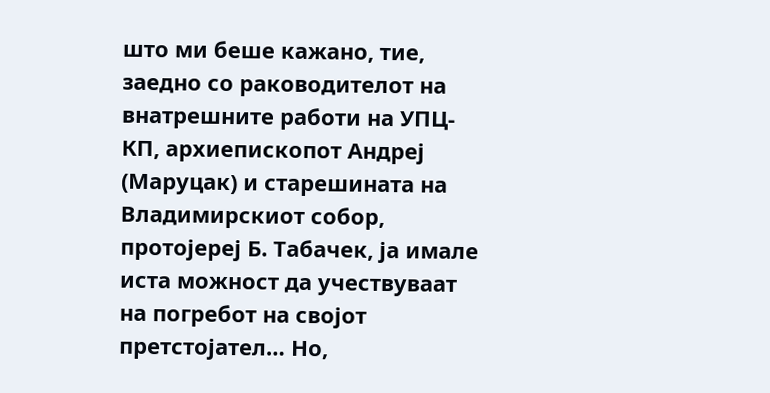што ми беше кажано, тие, заедно со раководителот на внатрешните работи на УПЦ-КП, архиепископот Андреј (Маруцак) и старешината на Владимирскиот собор, протојереј Б. Табачек, ја имале иста можност да учествуваат на погребот на својот претстојател… Но,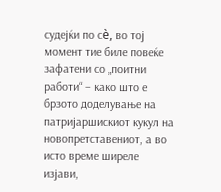судејќи по сè, во тој момент тие биле повеќе зафатени со „поитни работи“ – како што е брзото доделување на патријаршискиот кукул на новопретставениот, а во исто време ширеле изјави,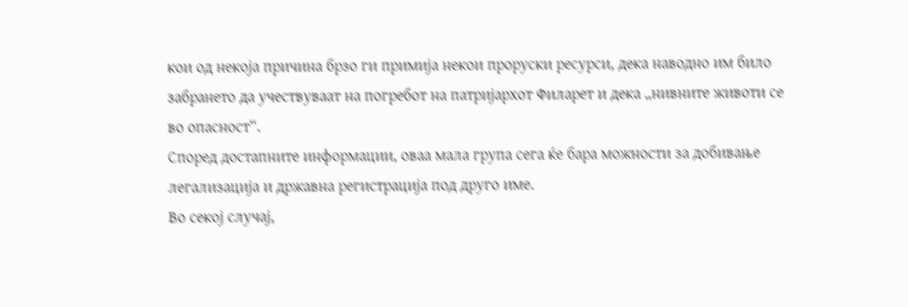кои од некоја причина брзо ги примија некои проруски ресурси, дека наводно им било забрането да учествуваат на погребот на патријархот Филарет и дека „нивните животи се во опасност“.
Според достапните информации, оваа мала група сега ќе бара можности за добивање легализација и државна регистрација под друго име.
Во секој случај,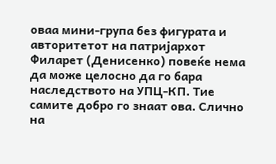оваа мини-група без фигурата и авторитетот на патријархот Филарет (Денисенко) повеќе нема да може целосно да го бара наследството на УПЦ-КП. Тие самите добро го знаат ова. Слично на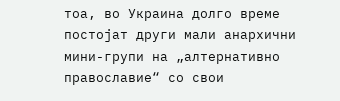тоа, во Украина долго време постојат други мали анархични мини-групи на „алтернативно православие“ со свои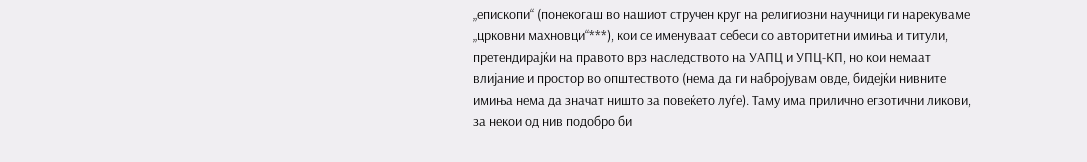„епископи“ (понекогаш во нашиот стручен круг на религиозни научници ги нарекуваме „црковни махновци“***), кои се именуваат себеси со авторитетни имиња и титули, претендирајќи на правото врз наследството на УАПЦ и УПЦ-КП, но кои немаат влијание и простор во општеството (нема да ги набројувам овде, бидејќи нивните имиња нема да значат ништо за повеќето луѓе). Таму има прилично егзотични ликови, за некои од нив подобро би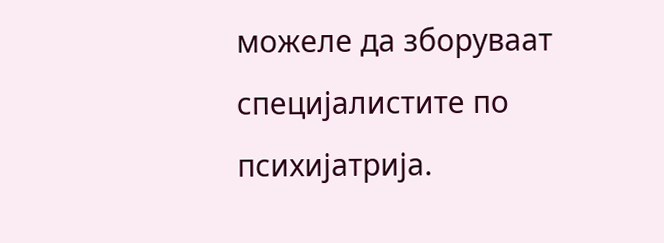можеле да зборуваат специјалистите по психијатрија.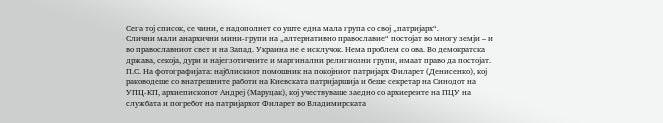Сега тој список, се чини, е надополнет со уште една мала група со свој „патријарх“.
Слични мали анархични мини-групи на „алтернативно православие“ постојат во многу земји – и во православниот свет и на Запад. Украина не е исклучок. Нема проблем со ова. Во демократска држава, секоја, дури и најегзотичните и маргинални религиозни групи, имаат право да постојат.
П.С. На фотографијата: најблискиот помошник на покојниот патријарх Филарет (Денисенко), кој раководеше со внатрешните работи на Киевската патријаршија и беше секретар на Синодот на УПЦ-КП, архиепископот Андреј (Маруцак), кој учествуваше заедно со архиереите на ПЦУ на службата и погребот на патријархот Филарет во Владимирската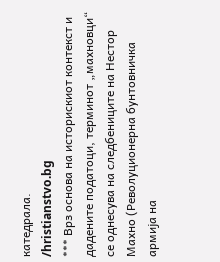катедрала.
/hristianstvo.bg
*** Врз основа на историскиот контекст и дадените податоци, терминот „махновци“ се однесува на следбениците на Нестор Махно (Револуционерна бунтовничка армија на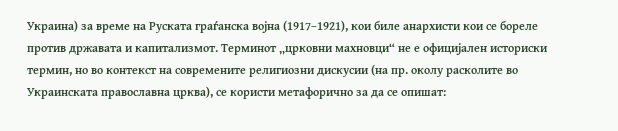Украина) за време на Руската граѓанска војна (1917–1921), кои биле анархисти кои се бореле против државата и капитализмот. Терминот „црковни махновци“ не е официјален историски термин, но во контекст на современите религиозни дискусии (на пр. околу расколите во Украинската православна црква), се користи метафорично за да се опишат: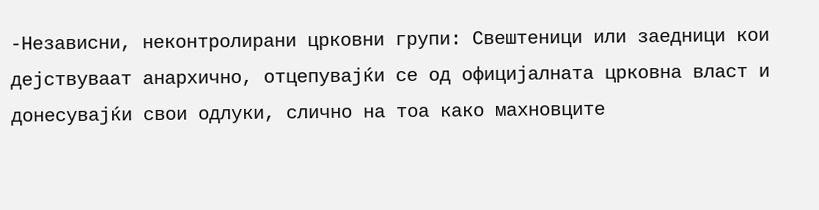-Независни, неконтролирани црковни групи: Свештеници или заедници кои дејствуваат анархично, отцепувајќи се од официјалната црковна власт и донесувајќи свои одлуки, слично на тоа како махновците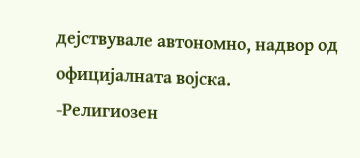дејствувале автономно, надвор од официјалната војска.
-Религиозен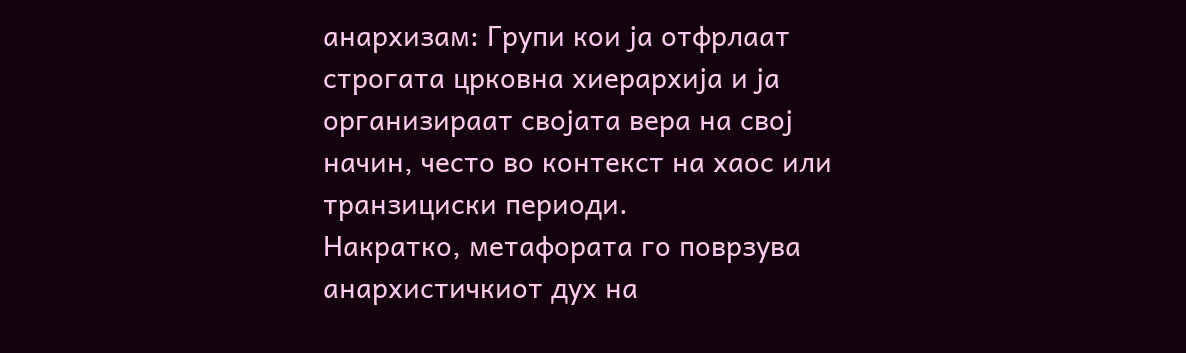анархизам: Групи кои ја отфрлаат строгата црковна хиерархија и ја организираат својата вера на свој начин, често во контекст на хаос или транзициски периоди.
Накратко, метафората го поврзува анархистичкиот дух на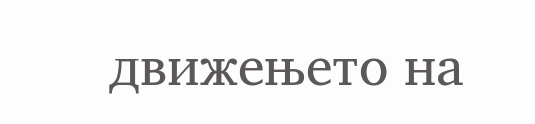движењето на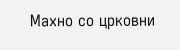Махно со црковни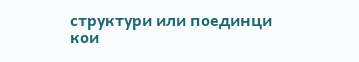структури или поединци кои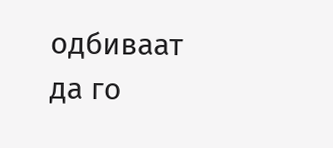одбиваат да го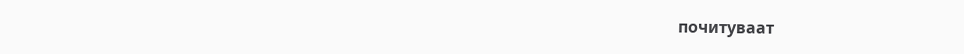почитуваат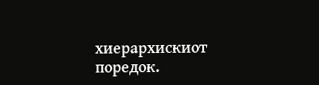хиерархискиот поредок.